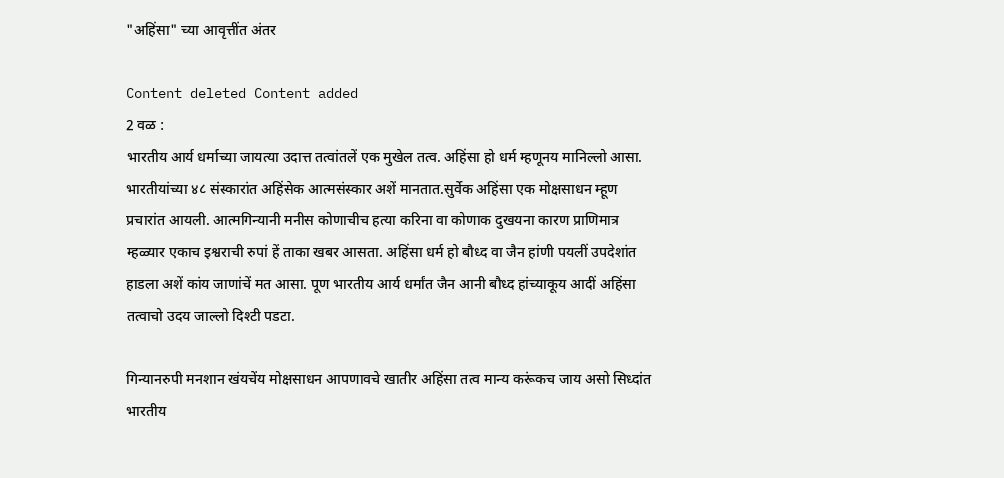"अहिंसा" च्या आवृत्तींत अंतर

Content deleted Content added
2 वळ :
भारतीय आर्य धर्माच्या जायत्या उदात्त तत्वांतलें एक मुखेल तत्व. अहिंसा हो धर्म म्हणूनय मानिल्लो आसा. भारतीयांच्या ४८ संस्कारांत अहिंसेक आत्मसंस्कार अशें मानतात.सुर्वेक अहिंसा एक मोक्षसाधन म्हूण प्रचारांत आयली. आत्मगिन्यानी मनीस कोणाचीच हत्या करिना वा कोणाक दुखयना कारण प्राणिमात्र म्हळ्यार एकाच इश्वराची रुपां हें ताका खबर आसता. अहिंसा धर्म हो बौध्द वा जैन हांणी पयलीं उपदेशांत हाडला अशें कांय जाणांचें मत आसा. पूण भारतीय आर्य धर्मांत जैन आनी बौध्द हांच्याकूय आदीं अहिंसा तत्वाचो उदय जाल्लो दिश्टी पडटा.

गिन्यानरुपी मनशान खंयचेंय मोक्षसाधन आपणावचे खातीर अहिंसा तत्व मान्य करूंकच जाय असो सिध्दांत भारतीय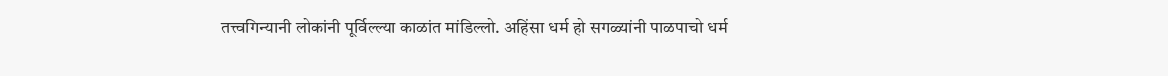तत्त्वगिन्यानी लोकांनी पूर्विल्ल्या काळांत मांडिल्लो. अहिंसा धर्म हो सगळ्यांनी पाळपाचो धर्म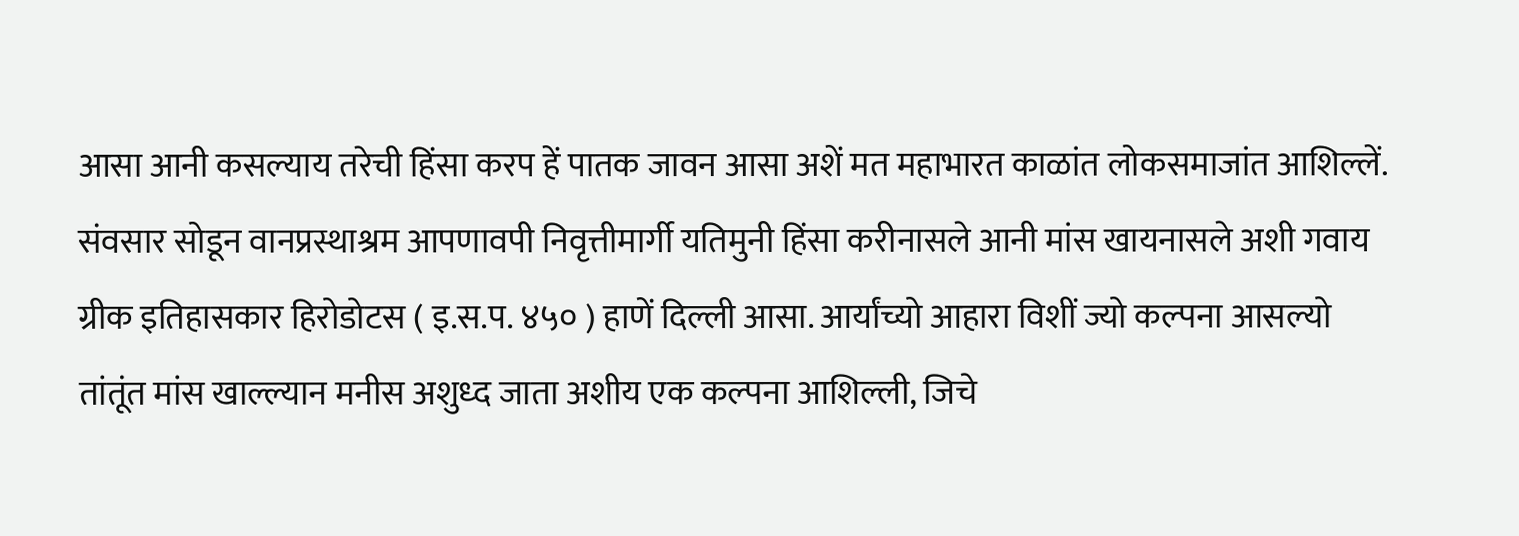आसा आनी कसल्याय तरेची हिंसा करप हें पातक जावन आसा अशें मत महाभारत काळांत लोकसमाजांत आशिल्लें. संवसार सोडून वानप्रस्थाश्रम आपणावपी निवृत्तीमार्गी यतिमुनी हिंसा करीनासले आनी मांस खायनासले अशी गवाय ग्रीक इतिहासकार हिरोडोटस ( इ.स.प. ४५० ) हाणें दिल्ली आसा. आर्यांच्यो आहारा विशीं ज्यो कल्पना आसल्यो तांतूंत मांस खाल्ल्यान मनीस अशुध्द जाता अशीय एक कल्पना आशिल्ली, जिचे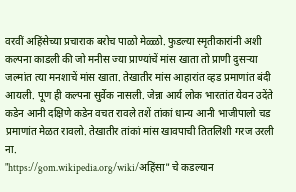वरवीं अहिंसेच्या प्रचाराक बरोच पाळो मेळ्ळो. फुडल्या स्मृतीकारांनी अशी कल्पना काडली की जो मनीस ज्या प्राण्यांचें मांस खाता तो प्राणी दुसऱ्या जल्मांत त्या मनशाचें मांस खाता. तेखातीर मांस आहारांत व्हड प्रमाणांत बंदी आयली. पूण ही कल्पना सुर्वेक नासली. जेन्ना आर्य लोक भारतांत येवन उदेंते कडेन आनी दक्षिणे कडेन वचत रावले तशें तांकां धान्य आनी भाजीपालो चड प्रमाणांत मेळत रावलो. तेखातीर तांकां मांस खावपाची तितलिशी गरज उरली ना.
"https://gom.wikipedia.org/wiki/अहिंसा" चे कडल्यान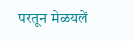परतून मेळयलें